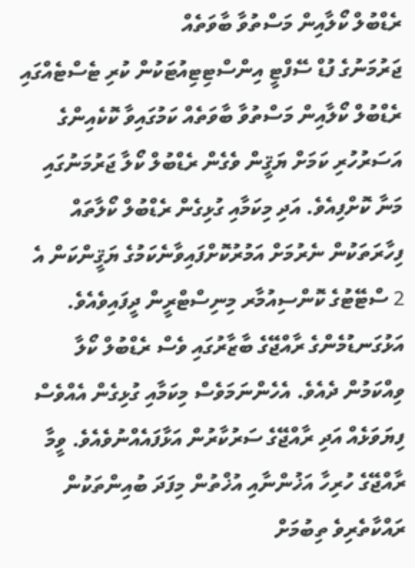ރެޑްބުލް ކޯލާއިން މަސްތުވާ ބާވަތެއް
ޖަރުމަނުގެ ފުޑް ސޭފްޓީ އިންސްޓިޓިއުޓަކުން ކުރި ޓެސްޓެއްގައި ރެޑްބުލް ކޯލާއިން މަސްތުވާ ބާވަތެއް ކަމުގައިވާ ކޮކެއިންގެ އަސަރުހުރި ކަމަށް ޔަޤީން ވެގެން ރެޑްބުލް ކޯލާ ޖަރުމަނުގައި މަނާ ކޮށްފިއެވެ. އަދި މިކަމާއި ގުޅިގެން ރެޑްބުލް ކޯލާތައް ފިހާރަތަކުން ނެރުމަށް އަމުރުކޮށްފައިވާނެކަމުގެ ޔަޤީންކަން އެ 2 ސްޓޭޓުގެ ކޮންސިއުމާރ މިނިސްޓްރީން ދީފައިވެއެވެ.
އަޅުގަނޑުމެންގެ ރާއްޖޭގެ ބާޒާރުގައި ވެސް ރެޑްބުލް ކޯލާ ވިއްކަމުން ދެއެވެ. އެހެންނަމަވެސް މިކަމާއި ގުޅިގެން އެއްވެސް ފިޔަވަޅެއް އަދި ރާއްޖޭގެ ސަރުކާރުން އަޅާފައެއްނުވެއެވެ. ވީމާ ރާއްޖޭގެ ހުރިހާ އަޚުންނާއި އުޚްތުން މިފަދަ ބުއިންތަކުން ރައްކާތެރިވެ ތިބުމަށް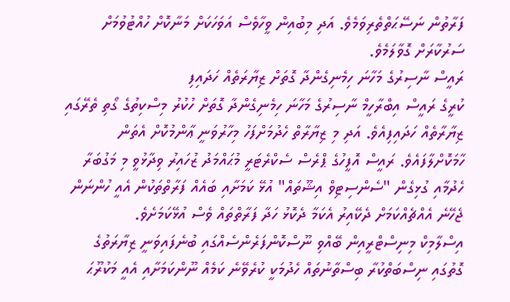ފަރާތުން ނަސޭޙަތްތެރިވަމެވެ. އަދި މިބުއިން ވީހާވެސް އަވަހަކަށް މަނާކޮށް ހުއްޓުވުމަށް ސަރުކާރަށް ގޮވާލަމެވެ.
ރައީސް ނާސިރުގެ މަހާނަ ހިމެނިގެންދާ ގޮތަށް ޒިޔާރަތެއް ހަދައިފި
ކުރީގެ ރައީސް އިބްރާހީމް ނާސިރުގެ މަހާނަ ހިމެނިގެންދާ ގޮތަށް ހުކުރު މިސްކިތުގެ ގޯތި ތެރޭގައި ޒިޔާރާތެއް ހަދައިފިއެވެ. އަދި މި ޒިޔާރާތް ހެދުމަށްފަހު މިހާރުވަނީ ޢާންމުކޮށް އެތަން ހާމަކޮށްލާފައެވެ. ރައީސް އޮފީހުގެ ޕްރެސް ސެކްރެޓަރީ މުޙައްމަދު ޒުހައިރު ވިދާޅުވީ މި މަގުބަރާ ހެދުމާއި ގުޅިގެން "ސެންސިޓިވް އިޝޫތައް" އުޅޭ ކަމަށާއި ބައެއް ފަރާތްތަކުން އެއީ ހުންނަން ޖެހޭނެ އެއްޗެއްކަމަށް ދެކޭއިރު އެކަމާ ދެކޮޅު ހަދާ ފަރާތްތައް ވެސް އުޅޭކަމަށެވެ.
އިސްލާމިކް މިނިސްޓްރީއިން ބޭއްވި ނޫސްކޮންފަރެންސެއްގައި ބުނެފައިވަނީ ޒިޔާރަތުގެ ގޮތުގައި ނިސްބަތްކުރާ ބިސްތާނުތައް ހެދުމަކީ ކުރެވޭނެ ކަމެއް ނޫންކަމަށާއި އެއީ މަކުރޫޙަ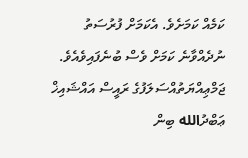ކަމެއް ކަމަށެވެ. އެކަމަށް ފުރުސަތު ނުދެއްވާނެ ކަމަށް ވެސް ބުނެފައިވެއެވެ.
ޖަމްޢިއްޔަތުއްސަލަފުގެ ރައީސް އައްޝައިޚް ޢަބްދުالله ބިން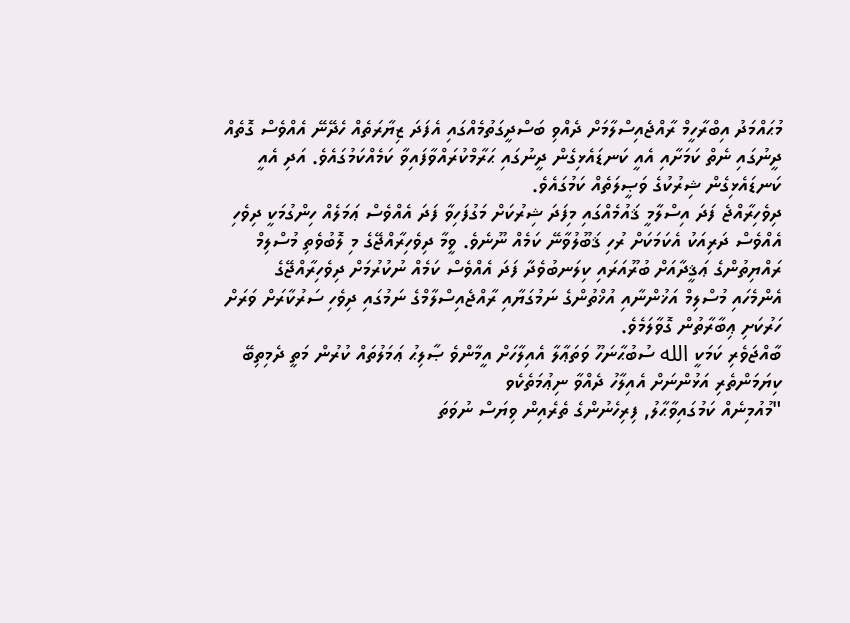މުޙައްމަދު އިބްރާހީމް ރާއްޖެއިސްލާމަށް ދެއްވި ބަސްދީގަތުމެއްގައި އެފަދަ ޒިޔާރަތެއް ހެދޭނޭ އެއްވެސް ގޮތެއް ދީނުގައި ނެތް ކަމަށާއި އެއީ ކަނޑައެޅިގެން ދީނުގައި ޙަރާމްކުރައްވާފައިވާ ކަމެއްކަމުގައެވެ. އަދި އެއީ ކަނޑައެޅިގެން ޝިރުކުގެ ވަޞީލަތެއް ކަމުގައެވެ.
ދިވެހިރާއްޖެ ފަދަ އިސްލާމީ ޤައުމެއްގައި މިފަދަ ޝިރުކަށް މަގުފަހިވާ ފަދަ އެއްވެސް ޢަމަލެއް ހިންގުމަކީ ދިވެހި އެއްވެސް ދަރިއަކު އެކަމަކަށް ރުހި ޤަބޫލުވާނޭ ކަމެއް ނޫނެވެ. ވީމާ ދިވެހިރާއްޖޭގެ މި ލޮބުވެތި މުސްލިމް ރައްޔިތުންގެ ޢަޤީދާއަށް ބުރޫއަރައި ކިލަނބުވެދާ ފަދަ އެއްވެސް ކަމެއް ނުކުރުމަށް ދިވެހިރާއްޖޭގެ އެންމެހައި މުސްލިމް އަޚުންނާއި އުޚްތުންގެ ނަމުގަޔާއި ރާއްޖެއިސްލާމްގެ ނަމުގައި ދިވެހި ސަރުކާރަށް ވަރަށް ހަރުކަށި ޢިބާރާތުން ގޮވާލަމެވެ.
ބާއްޖަވެރި ކަމަކީ الله ސުބުޙާނަހޫ ވަތަޢާލާ އެއިލާހަށް އީމާންވެ ޞާލިޙު ޢަމަލުތައް ކުރުން މަތީ ދެމިތިބޭ ކިޔަމަންތެރި އަޅުންނަށް އެއިލާހު ދެއްވާ ނިޢުމަތެކެވ
"މުއުމިނެއް ކަމުގައިވާޙާލު, ފިރިހެނުންގެ ތެރެއިން ވިޔަސް ނުވަތަ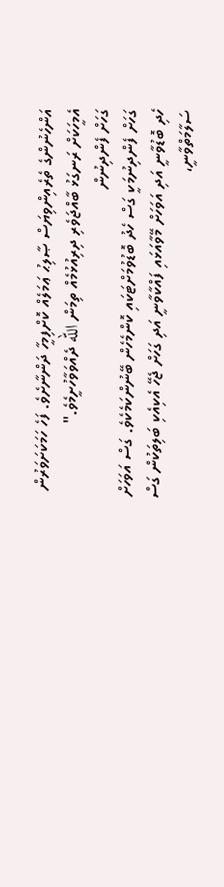އަންހެނުންގެ ތެރެއިންވިޔަސް ޞާލިޙު ޢަމަލެއް ކޮށްފިމީހާ ދަންނާށެވެ. ފަހެ ހަމަކަށަވަރުން އެމީހަކަށް ރަނގަޅު ބާއްޖަވެރި ދިރިއުޅުމެއް ތިމަން الله ދެއްވަވާހުށީމެވެ."
ގަހަށް ފެންދިނުން
ގަހަށް ފެންދިނުމަކީ ގަސް ހެދު ބޮޑުވުމަށްޓަކައި ކޮންމެހެން ބޭނުންކަމެކެވެ. ގަސް އަވަހަށް ހެދި ބޮޑުވާނީ އަދި އަވަހަށް މޭވާއަޅައި ފައްކާވާނީ އަދި ގަހަށް ޖެހޭ އެކިއެކި ބަލިތަކުން ގަސް ސަލާމަތްވާނީ،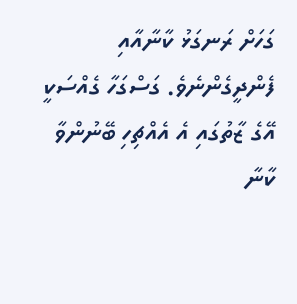ގަހަށް ރަނގަޅު ކާނާއާއި ފެންދީގެންނެވެ. ގަސްގަހާ ގެއްސަކީ އޭގެ ޒާތުގައި އެ އެއްޗިހި ބޭނުންވާ ކާނާ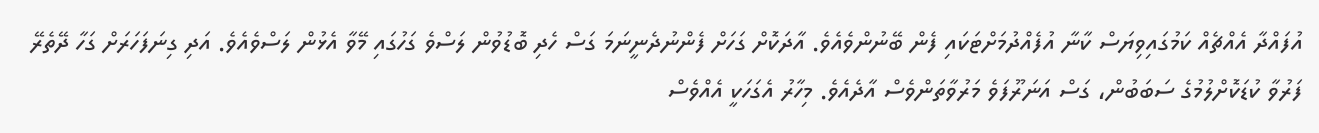އުފައްދާ އެއްޗެއް ކަމުގައިވިޔަސް ކާނާ އުފެއްދުމަށްޓަކައި ފެން ބޭނުންވެއެވެ. އާދަކޮށް ގަހަށް ފެންނުދެނީނަމަ ގަސް ހެދި ބޮޑުވުން ލަސްވެ ގަހުގައި މޭވާ އެޅުން ލަސްވެއެވެ. އަދި ގިނަފަހަރަށް ގަހާ ދޭތެރޭ ފަރުވާ ކުޑަކޮށްލުމުގެ ސަބަބުން، ގަސް އަނަރޫފަވެ މަރުވާތަންވެސް އާދެއެވެ. މިހާރު އެގަހަކީ އެއްވެސް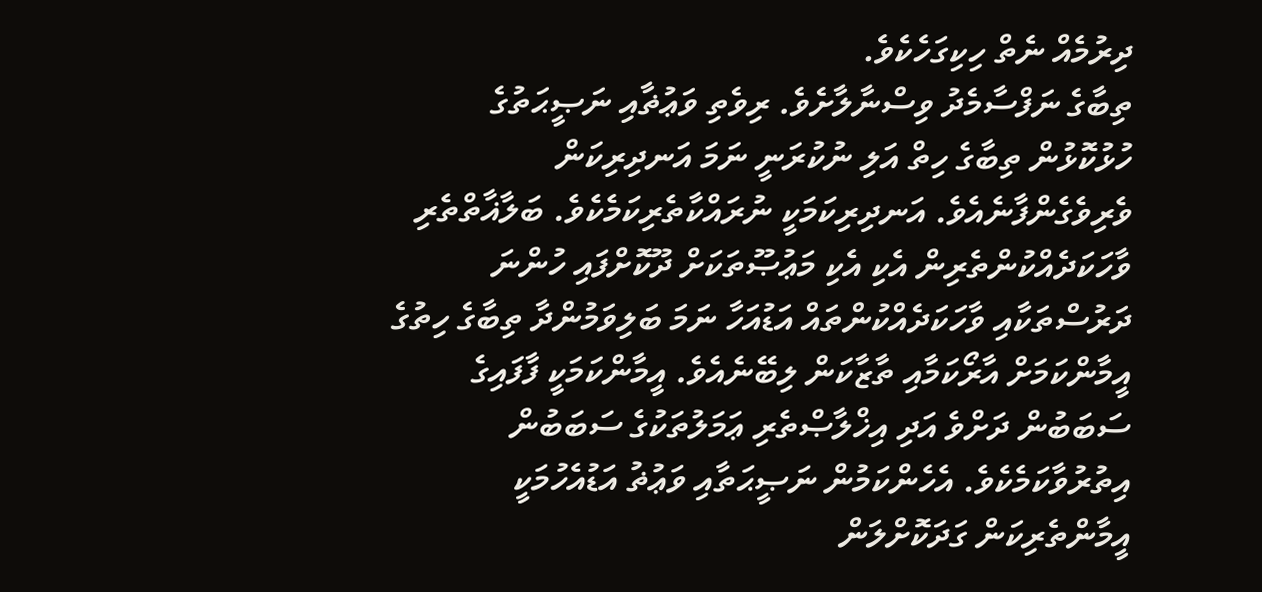ދިރުމެއް ނެތް ހިކިގަހެކެވެ.
ތިބާގެ ނަފްސާމެދު ވިސްނާލާށެވެ. ރިވެތި ވަޢުޡާއި ނަޞީޙަތުގެ ހުޅުކޮޅުން ތިބާގެ ހިތް އަލި ނުކުރަނީ ނަމަ އަނދިރިކަން ވެރިވެގެންފާނެއެވެ. އަނދިރިކަމަކީ ނުރައްކާތެރިކަމެކެވެ. ބަލާޣާތްތެރި ވާހަކަދެއްކުންތެރިން އެކި އެކި މަޢުޞޫތަކަށް ދޫކޮށްފައި ހުންނަ ދަރުސްތަކާއި ވާހަކަދެއްކުންތައް އަޑުއަހާ ނަމަ ބަލިވަމުންދާ ތިބާގެ ހިތުގެ އީމާންކަމަށް އާރޯކަމާއި ތާޒާކަން ލިބޭނެއެވެ. އީމާންކަމަކީ ފާފައިގެ ސަބަބުން ދަށްވެ އަދި އިޚްލާޞްތެރި ޢަމަލުތަކުގެ ސަބަބުން އިތުރުވާކަމެކެވެ. އެހެންކަމުން ނަޞީޙަތާއި ވަޢުޡު އަޑުއެހުމަކީ އީމާންތެރިކަން ގަދަކޮށްލަން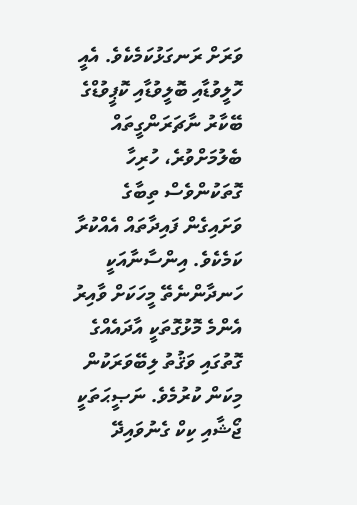ވަރަށް ރަނގަޅުކަމެކެވެ. އެއީ ހޮލީވުޑާއި ބޮލީވުޑާއި ކޮޕީވުޑްގެ ބޭކާރު ނާޗަރަންގީތައް ބެލުމަށްވުރެ، ހުރިހާ ގޮތަކުންވެސް ތިބާގެ ވަށައިގެން ފައިދާތައް އެއްކުރާ ކަމެކެވެ. އިންސާނާއަކީ ހަނދާންނެތޭ މީހަކަށް ވާއިރު އެންމެ މޮޅުގޮތަކީ އާދައެއްގެ ގޮތުގައި ވަޤުތު ލިބޭވަރަކުން މިކަން ކުރުމެވެ. ނަޞީޙަތަކީ ޖޯޝާއި ކިކް ގެނުވައިދޭ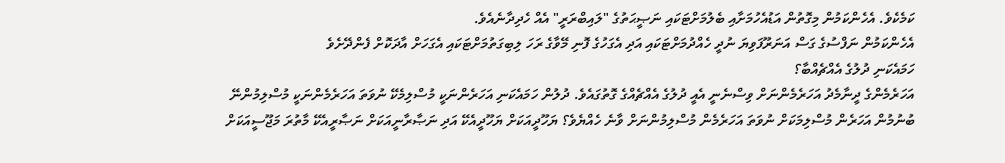ކަމެކެވެ. އެހެންކަމުން މިގޮތުން އަޑުއެހުމަށާއި ބެލުމަށްޓަކައި ނަޞީޙަތުގެ "ލައިބްރަރީ" އެއް ހެދިދާނެއެވެ.
އެހެންކަމުން ނަފްސުގެ ގަސް އަނަރޫފަވިޔަ ނުދީ ހެއްދުމަށްޓަކައި އަދި އެގަހުގެ ފޮނި މޭވާގެ ރަހަ ލިބިގަތުމަށްޓަކައި އެގަހަށް އާދަކޮށް ފެންދޭށެވެ
ހަމައެކަނި ދުލުގެ އެއްޗެއްބާ؟
އަހަރެމެންގެ ދީނާމެދު އަހަރެމެންނަށް ވިސްނެނީ އެއީ ދުލުގެ އެއްޗެއްގެ ގޮތުގައެވެ. ދުލުން ހަމައެކަނި އަހަރެންނަކީ މުސްލިމެކޭ ނުވަތަ އަހަރެމެންނަކީ މުސްލިމުންނޭ ބުނުމުން އަހަރެން މުސްލިމަކަށް ނުވަތަ އަހަރެމެން މުސްލިމުންނަށް ވާނެ ހެއްޔެވެ؟ ޔަހޫދީއަކަށް ޔަހޫދީއެކޭ އަދި ނަޞާރާނީއަކަށް ނަޞާރީއެކޭ މާތުރަ މަޖޫސީއަކަށް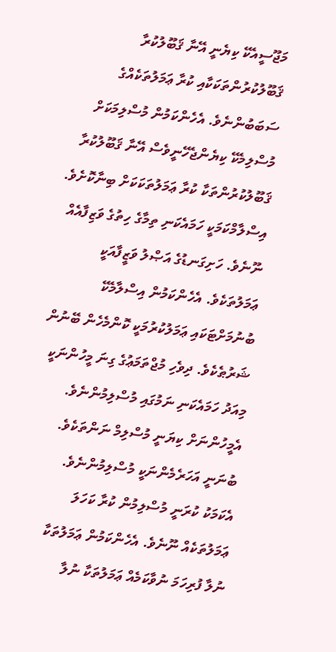މަޖޫސީއެކޭ ކިޔެނީ އޭނާ ޤަބޫލުކުރާ ޤަބޫލުކުރުންތަކަކާއި ކުރާ ޢަމަލުތަކެއްގެ ސަބަބުންނެވެ. އެހެންކަމުން މުސްލިމަކަށް މުސްލިމެކޭ ކިޔެންޖެހޭނީވެސް އޭނާ ޤަބޫލުކުރާ ޤަބޫލުކުރުންތަކާ ކުރާ ޢަމަލުތަކަކަށް ބިނާކޮށެވެ. އިސްލާމްކަމަކީ ހަމައެކަނި ތިމާގެ ހިތުގެ ވަޒިފާއެއް ނޫނެވެ. ހަށިގަނޑުގެ އަޞްލު ވަޒީފާއަކީ ޢަމަލުތަކެވެ. އެހެންކަމުން އިސްލާމެކޭ ބުނުމަށްޓަކައި ޢަމަލުކުރުމަކީ ކޮންމެހެން ބޭނުން ޝަރުޠެކެވެ. ދިވެހި މުޖްތަމަޢުގެ ގިނަ މީހުންނަކީ މިއަދު ހަމައެކަނި ނަމުގައި މުސްލިމުންނެވެ. އެމީހުންނަށް ކިޔަނީ މުސްލިމް ނަންތަކެވެ. ބުނަނީ އަހަރެމެންނަކީ މުސްލިމުންނެވެ. އެކަމަކު ކުރަނީ މުސްލިމުން ކުރާ ކަހަލަ ޢަމަލުތަކެއް ނޫނެވެ. އެހެންކަމުން ޢަމަލުތަކާ ނުލާ ފުރިހަމަ ނުވާކަމެއް ޢަމަލުތަކާ ނުލާ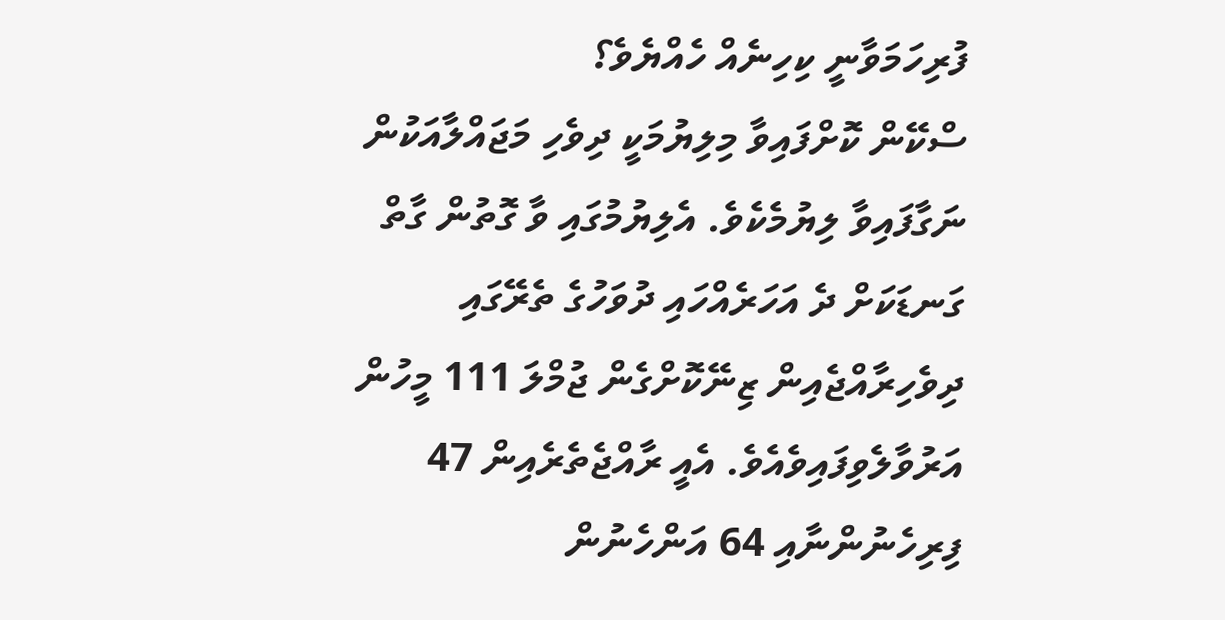ފުރިހަމަވާނީ ކިހިނެއް ހެއްޔެވެ؟
ސްކޭން ކޮށްފައިވާ މިލިޔުމަކީ ދިވެހި މަޖައްލާއަކުން ނަގާފައިވާ ލިޔުމެކެވެ. އެލިޔުމުގައި ވާ ގޮތުން ގާތް ގަނޑަކަށް ދެ އަހަރެއްހައި ދުވަހުގެ ތެރޭގައި ދިވެހިރާއްޖެއިން ޒިނޭކޮށްގެން ޖުމްލަ 111 މީހުން އަރުވާލެވިފައިވެއެވެ. އެއީ ރާއްޖެތެރެއިން 47 ފިރިހެނުންނާއި 64 އަންހެނުން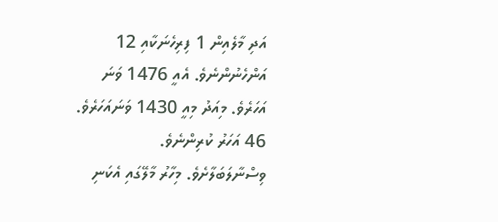އަދި މާލެއިން 1 ފިރިހެނަކާއި 12 އަންހެނުންނެވެ. އެއީ 1476 ވަނަ އަހަރެވެ. މިއަދު މިއީ 1430 ވަނައަހަރެވެ. 46 އަހަރު ކުރިންނެވެ.
ވިސްނާލަބަލާށެވެ. މިހާރު މާލޭގައި އެކަނި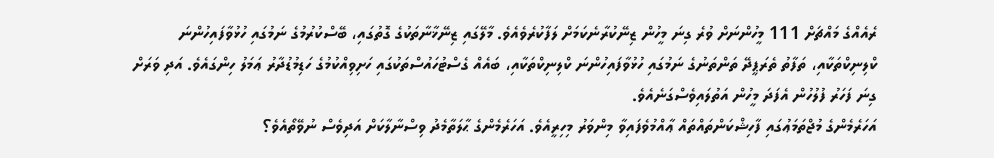ރެއެއްގެ މައްޗަށް 111 މީހުންނަށް ވުރެ ގިނަ މީހުން ޒިނޭކުރާނެކަމަށް ލަފާކުރެވެއެވެ. މާލޭގައި ޒިނޭޚާނާތަކުގެ ގޮތުގައި، ބޭސްކުރުމުގެ ނަމުގައި ހުޅުވާފައިހުންނަ ކްލިނިކްތަކާއި، ތަފާތު ތެރަޕީދޭ ތަންތަނުގެ ނަމުގައި ހުޅުވާފައިހުންނަ ކްލިނިކްތަކާއި، ބައެއް ގެސްޓުހައުސްތަކުގައި ހަށިވިއްކުމުގެ ހަޑިމުޑުދާރު ޢަމަލު ހިންގައެވެ. އަދި ވަރަށް ގިނަ ފަހަރު ފުލުހުން އެފަދަ މީހުން އަތުލައިވެސްގަނެއެވެ.
އަހަރެމެންގެ މުޖްތަމަޢުގައި ފާހިޝްކަންތައްތައް ޢާއްމުވެފައިވާ މިންވަރު މިހިރީއެވެ. އަހަރެމެންގެ ޙާލަތާމެދު ވިސްނާލާކަށް އަދިވެސް ނުވޭތޯއެވެ؟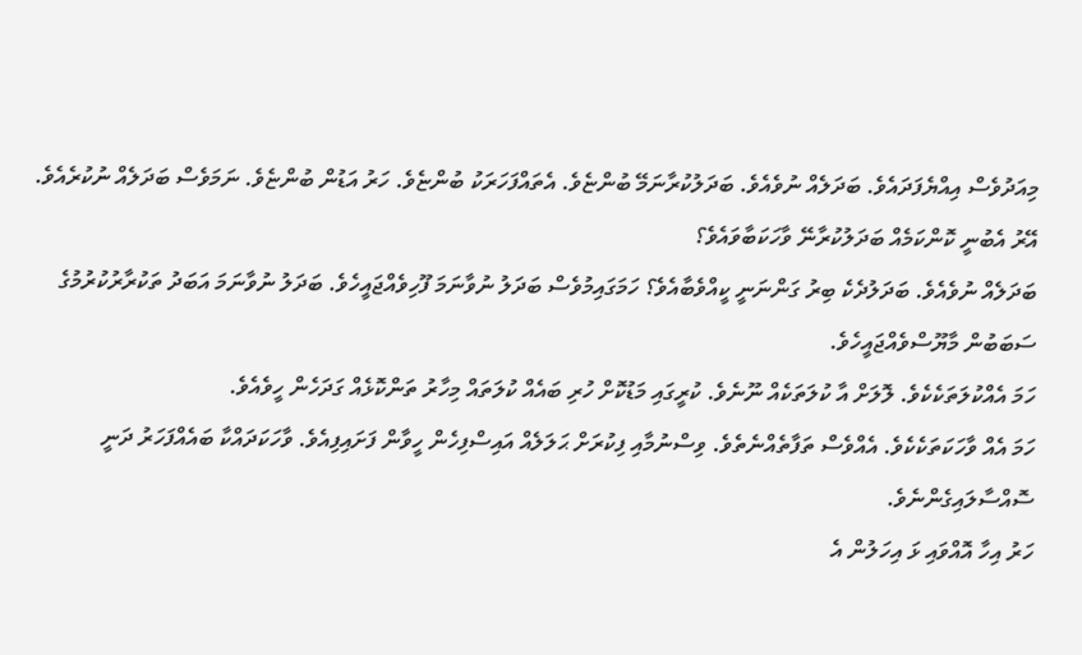މިއަދުވެސް އިއްޔެފަދައެވެ. ބަދަލެއް ނުވެއެވެ. ބަދަލުކުރާނަމޭ ބުންޏެވެ. އެތައްފަހަރަކު ބުންޏެވެ. ހަރު އަޑުން ބުންޏެވެ. ނަމަވެސް ބަދަލެއް ނުކުރެއެވެ. އޭރު އެބުނީ ކޮންކަމެއް ބަދަލުކުރާނޭ ވާހަކަބާވައެވެ؟
ބަދަލެއް ނުވެއެވެ. ބަދަލުދެކެ ބިރު ގަންނަނީ ކީއްވެބާއެވެ؟ ހަމަގައިމުވެސް ބަދަލު ނުވާނަމަ ފޫހިވެއްޖައީހެވެ. ބަދަލު ނުވާނަމަ އަބަދު ތަކުރާރުކުރުމުގެ ސަބަބުން މާޔޫސްވެއްޖައީހެވެ.
ހަމަ އެއްކުލަތަކެކެވެ. ލޮލަށް އާ ކުލަތަކެއް ނޫނެވެ. ކުރީގައި މަޑުކޮށް ހުރި ބައެއް ކުލަތައް މިހާރު ތަންކޮޅެއް ގަދަހެން ހީވެއެވެ.
ހަމަ އެއް ވާހަކަތަކެކެވެ. އެއްވެސް ތަފާތެއްނެތެވެ. ވިސްނުމާއި ފިކުރަށް ޙަލަލެއް އައިސްފިހެން ހީވާން ފަށައިފިއެވެ. ވާހަކަދައްކާ ބައެއްފަހަރު ދަނީ ސޮއްސާލައިގެންނެވެ.
ހަރު އިހާ އޮއްވައި ޅަ އިހަލުން އެ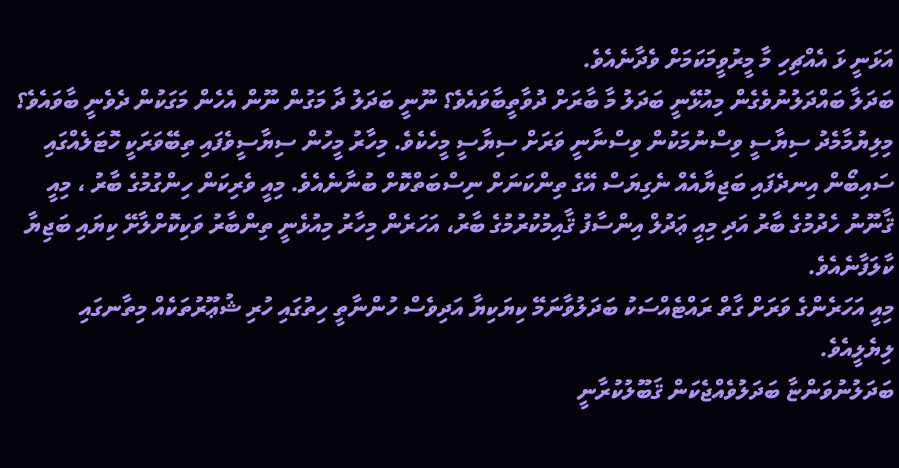އަޅަނީ ޅަ އެއްޗިހި މާ މީރުވީމަކަމަށް ވެދާނެއެވެ.
ބަދަލާ ބައްދަލުނުވެގެން މިއުޅޭނީ ބަދަލު މާ ބާރަށް ދުވާތީބާވައެވެ؟ ނޫނީ ބަދަލު ދާ މަގުން ނޫން އެހެން މަގަކުން ދެވެނީ ބާވައެވެ؟
މިލިޔުމާމެދު ސިޔާސީ ވިސްނުމަކުން ވިސްނާނީ ވަރަށް ސިޔާސީ މީހެކެވެ. މިހާރު މީހުން ސިޔާސީވެފައި ތިބޭވަރަކީ ހޮޓަލެއްގައި ސައިބޯން އިނދެފައި ބަޖިޔާއެއް ނެގިޔަސް އޭގެ ތިންކަނަށް ނިސްބަތްކޮށް ބުނާނެއެވެ. މިއީ ވެރިކަން ހިންގުމުގެ ބާރު ، މިއީ ޤާނޫނު ހެދުމުގެ ބާރު އަދި މިއީ ޢަދުލް އިންސާފު ޤާއިމުކުރުމުގެ ބާރު، އަހަރެން މިހާރު މިއުޅެނީ ތިންބާރު ވަކިކޮށްލާށޭ ކިޔައި ބަޖިޔާ ކާލަފާނެއެވެ.
މިއީ އަހަރެންގެ ވަރަށް ގާތް ރައްޓެއްސަކު ބަދަލުވާނަމޭ ކިޔަކިޔާ އަދިވެސް ހުންނާތީ ހިތުގައި ހުރި ޝުޢޫރުތަކެއް މިތާނގައި ލިޔެލީއެވެ.
ބަދަލުނުވަންޏާ ބަދަލުވެއްޖެކަން ޤަބޫލުކުރާނީ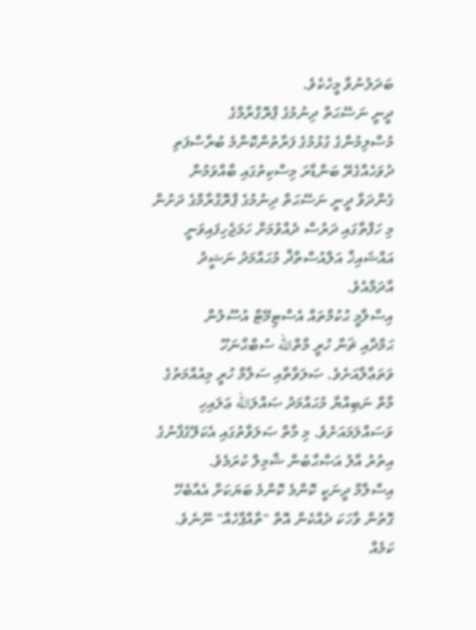ބަދަލުނުވާ މީހެކެވެ.
ދީނީ ނަސޭޙަތް ދިނުމުގެ ޕްރޮގްރާމްގެ
މުސްލިމުންގެ ގުޅުމުގެ ފަރާތުންކޮންމެ ބުރާސްފަތި ދުވަހެއްގެރޭ ބަންޑާރަ މިސްކިތުގައި ބާއްވަމުން ގެންދަވާ ދީނީ ނަސޭޙަތް ދިނުމުގެ ޕްރޮގްރާމްގެ ދަށުން މި ހަފްތާގައި ދަރުސް ދެއްވުމަށް ހަމަޖެހިފައިވަނީ އައްޝައިޚް އަލްއުސްތާޛް މުޙައްމަދު ނަޝީދު އާދަމްއެވެ.
އިސްލާމީ ޙުކުމްތައް އެސްޓިމޭޓް އުސޫލުން
ޙަމްދާއި ޘަނާ ހުރީ މާތްالله ސުބްޙާނަހޫ ވަތަޢާލާއަށެވެ. ޞަލަވާތާއި ސަލާމް ހުރީ މިއުއްމަތުގެ މާތް ނަބިއްޔާ މުޙައްމަދު ޞައްލަالله ޢަލައިހި ވަސައްލަމައަށެވެ. މި މާތް ޞަލަވާތުގައި އެކަލޭގެފާނުގެ އިތުރު އާލު އަޞްޙާބުން ޝާމިލް ކުރަމެވެ.
އިސްލާމް ދީނަކީ ކޮންމެ ކޮންމެ ބަޔަކަށް އެއާބެހޭ ގޮތުން ވާހަކަ ދެއްކެން އޮތް "ތާއްޕާހެއް" ނޫނެވެ. ކަމެއް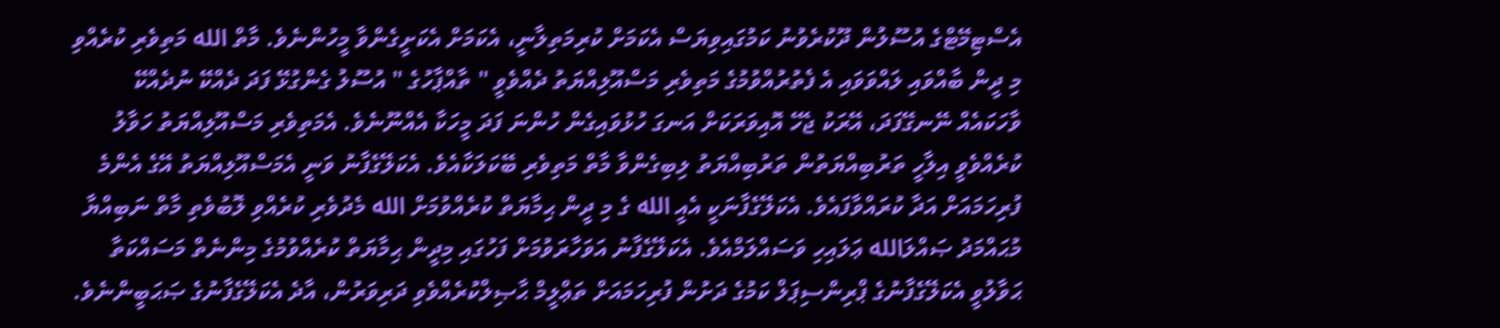އެސްޓިމޭޓްގެ އުސޫލުން ދޫކުރެވުނު ކަމުގައިވިޔަސް އެކަމަށް ކުރިމަތިލާނީ، އެކަމަށް އެކަށީގެންވާ މީހުންނެވެ. މާތް الله މަތިވެރި ކުރެއްވި މި ދީން ބާއްވައި ލައްވަވައި އެ ފެތުރުއްވުމުގެ މަތިވެރި މަސްއޫލިއްޔަތު ދެއްވެވީ " ތާއްޕާހުގެ " އުސޫލު ގެންގުޅޭ ފަދަ ދެއްކޭ ނުދެއްކޭ ވާހަކައެއް ނޭނގޭފަދަ، އޭރަކު ޖެހޭ އޮއިވަރަކަށް އަނގަ ހުޅުވައިގެން ހުންނަ ފަދަ މީހަކާ އެއްނޫނެވެ. އެމަތިވެރި މަސްއޫލިއްޔަތު ހަވާލު ކުރެއްވެވީ އިލާހީ ތަރުބިއްޔަތުން ތަރުބިއްޔަތު ލިބިގެންވާ މާތް މަތިވެރި ބޭކަލަކާއެވެ. އެކަލޭގެފާނު ވަނީ އެމަސްއޫލިއްޔަތު އޭގެ އެންމެ ފުރިހަމައަށް އަދާ ކުރައްވާފައެވެ. އެކަލޭގެފާނަކީ އެއީ الله ގެ މި ދީން ޙިމާޔަތް ކުރެއްވުމަށް الله މެދުވެރި ކުރެއްވި ލޮބުވެތި މާތް ނަބިއްޔާ މުޙައްމަދު ޞައްލަالله ޢަލައިހި ވަސައްލަމްއެވެ. އެކަލޭގެފާނު އަވަހާރަވުމަށް ފަހުގައި މިދީން ޙިމާޔަތް ކުރެއްވުމުގެ މިންނެތް މަސައްކަތާ ޙަވާލުވީ އެކަލޭގެފާނުގެ ޕްރިންސިޕަލް ކަމުގެ ދަށުން ފުރިހަމައަށް ތަޢްލީމް ޙާޞިލްކުރެއްވެވި ދަރިވަރުން، އާދެ އެކަލޭގެފާނުގެ ޞަޙަބީންނެވެ.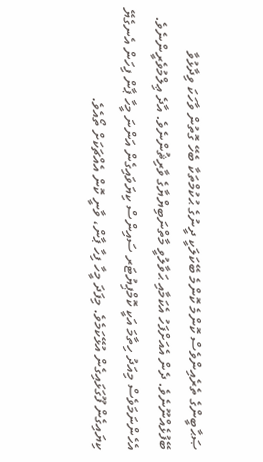ޞަޙާބީންގެ ތެރެއިންވެސް ކޮންމެ ކޮންމެ ބޭކަލަކީ ދީނުގެ ޙުކުމްތަކާ ބެހޭ ގޮތުން ވާހަކަ ވިދާޅުވާ ބޭފުޅެއްނޫނެވެ. ދެން އެއަށްފަހު އެކަމާއި ޙަވާލުވީ މާތްނަބިޔްޔާގެ ވާރިޘުންނެވެ. އާދެ ޢިލްމުވެރީންނެވެ.
އެހެންނަމަވެސް މިއަދު ހިތާމަ އަކީ ކޮމްޕިޔުޓަރ ސައިންސް ކިޔަވައިގެން އަންނަ މީހާ ޕާން ފިހަން އެނގެޔޭ ކިޔައިގެން ފޫގަޅައިގެން އުޅޭކަމެވެ. މިފަދަ މީހާ ފިހާ ޕާން، ވާނީ ކޮން އެއްޗަކަށް ތޯއެވެ.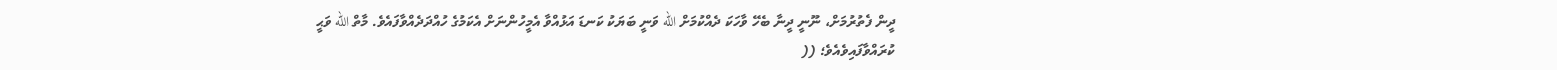ދީން ފެތުރުމަށް، ނޫނީ ދީނާ ބެހޭ ވާހަކަ ދެއްކުމަށް الله ވަނީ ބަޔަކު ކަނޑަ އަޅުއްވާ އެމީހުންނަށް އެކަމުގެ ހުއްދަދެއްވާފައެވެ. މާތް الله ވަޙީ ކުރައްވާފައިވެއެވެ؛ ((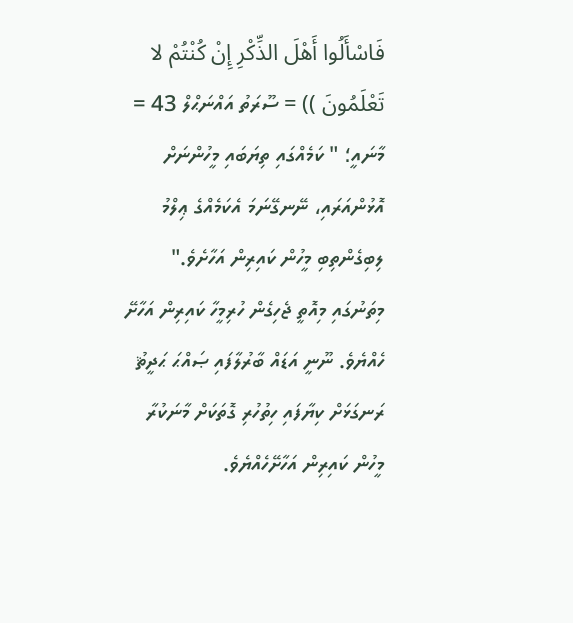فَاسْأَلُوا أَهْلَ الذِّكْرِ إِنْ كُنْتُمْ لا تَعْلَمُونَ )) = ސޫރަތު އައްނަޙްލް 43 = މާނައީ؛ " ކަމެއްގައި ތިޔަބައި މީހުންނަށް އޮޅުންއަރައި، ނޭނގޭނަމަ އެކަމެއްގެ ޢިލްމު ލިބިގެންތިބި މީހުން ކައިރިން އަހާށެވެ."
މިތަނުގައި މިއޮތީ ޖެހިގެން ހުރިމީހާ ކައިރިން އަހާށޭ ހެއްޔެވެ. ނޫނީ އަޑައް ބާރުލާފައި ޞައްޙަ ޙަދީޘު ރަނގަޅަށް ކިޔާފައި ހިތުހުރި ގޮތަކަށް މާނަކުރާ މީހުން ކައިރިން އަހާށޭހެއްޔެވެ.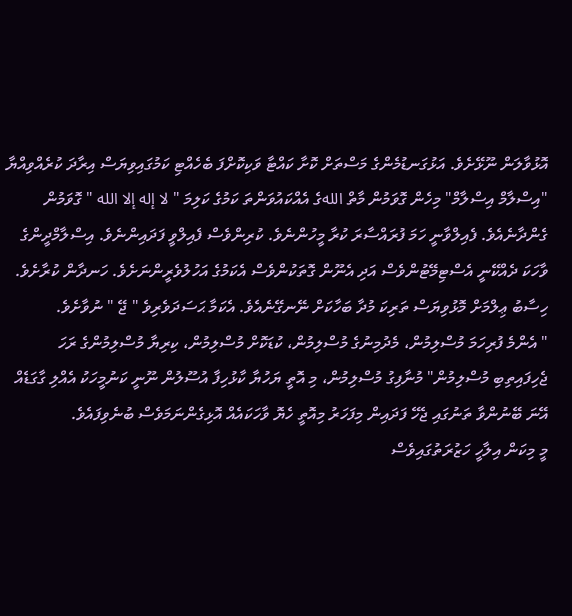އޮޅުވާލަން ނޫޅޭށެވެ. އަޅުގަނޑުމެންގެ މަސްތަށް ކޮށާ ކައްޓާ ވަކިކޮށްފަ ބެހެއްޓި ކަމުގައިވިޔަސް އިރާދަ ކުރެއްވިއްޔާ "އިސްލާމް އިސްލާމް" މިހެން ގޮވަމުން މާތް اللهގެ އެއްކައުވަންތަ ކަމުގެ ކަލިމަ " لا إله إلا الله " ގޮވަމުން ގެންދާނެއެވެ. ފެއިލްވާނީ ހަމަ ފުރައްސާރަ ކުރާ މީހުންނެވެ. ކުރިންވެސް ފެއިލްވީ ފަދައިންނެވެ. އިސްލާމްދީންގެ ވާހަކަ ދެއްކޭނީ އެސްޓިމޭޓުންވެސް އަދި އެނޫން ގޮތަކުންވެސް އެކަމުގެ އަހުލުވެރީންނަށެވެ. ހަނދާން ކުރާށެވެ. ހިސާބު ޢިލްމަށް މޮޅުވިޔަސް ތަރިކަ މުދާ ބަހާކަށް ނޭނގޭނެއެވެ. އެކަމާ ޙަސަދަވެރިވެ " ޖޭ " ނުވާށެވެ.
" އެންމެ ފުރިހަމަ މުސްލިމުން، މެދުމިނުގެ މުސްލިމުން، ކުޑަކޮށް މުސްލިމުން، ކިރިޔާ މުސްލިމުންގެ ރަހަ ޖެހިފައިތިބި މުސްލިމުން" މުނާފިގު މުސްލިމުން، މި އޮތީ ޔަހުޔާ ކާޅުހިފާ އުސޫލުން ނޫނީ ކަނުމީހަކު އެއްލި ގާގަޑެއް އޭނަ ބޭނުންވާ ތަނުގައި ޖެހޭ ފަދައިން މިފަހަރު މިއޮތީ ހެޔޮ ވާހަކައެއް އޮޅިގެންނަމަވެސް ބުނެވިފައެވެ.
މީ މިކަން އިލާހީ ހަޒުރަތުގައިވެސް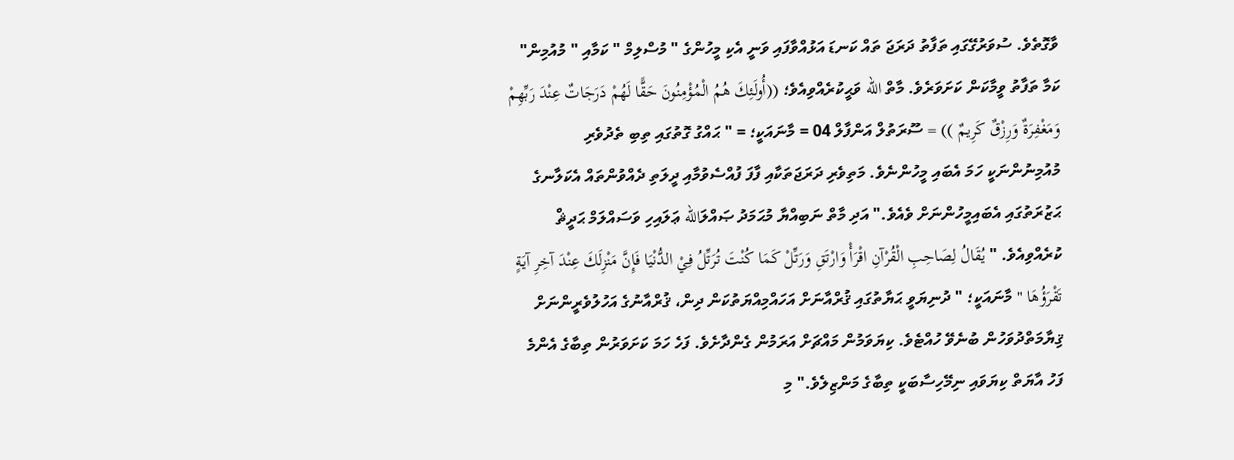ވާގޮތެވެ. ސުވަރުގޭގައި ތަފާތު ދަރަޖަ ތައް ކަނޑަ އަޅުއްވާފައި ވަނީ އެކި މީހުންގެ " މުސްލިމް " ކަމާއި " މުއުމިން" ކަމާ ތަފާތު ވީމާކަން ކަށަވަރެވެ. މާތް الله ވަޙީކުރެއްވިއެވެ؛ ((أُولَئِكَ هُمُ الْمُؤْمِنُونَ حَقًّا لَهُمْ دَرَجَاتٌ عِنْدَ رَبِّهِمْ وَمَغْفِرَةٌ وَرِزْقٌ كَرِيمٌ )) = ސޫރަތުލް އަންފާލް 04 = މާނައަކީ؛ = " ޙައްގު ގޮތުގައި ތިބި ތެދުވެރި މުއުމިނުންނަކީ ހަމަ އެބައި މީހުންނެވެ. މަތިވެރި ދަރަޖަތަކާއި ފާފަ ފުއްސެވުމާއި ދީލަތި ދެއްވުންތައް އެކަލާނގެ ޙަޒުރަތުގައި އެބައިމީހުންނަށް ވެއެވެ." އަދި މާތް ނަބިއްޔާ މުޙަމަދު ޞައްލަالله ޢަލައިހި ވަސައްލަމް ޙަދީޘް ކުރެއްވިއެވެ. " يُقَالُ لِصَاحِبِ الْقُرْآنِ اقْرَأْ وَارْتَقِ وَرَتِّلْ كَمَا كُنْتَ تُرَتِّلُ فِيْ الدُّنْيَا فَإِنَّ مَنْزِلَكَ عِنْدَ آخِرِ آيَةٍ تَقْرَؤُهَا " މާނައަކީ؛ " ދުނިޔަވީ ޙަޔާތުގައި ޤުރްއާނަށް އަހައްމިއްޔަތުކަން ދިން، ޤުރްއާނުގެ އަހުލުވެރީންނަށް ޤިޔާމަތްދުވަހުން ބުނެވޭ ހުއްޓެވެ. ކިޔަވަމުން މައްޗަށް އަރަމުން ގެންދާށެވެ. ފަހެ ހަމަ ކަށަވަރުން ތިބާގެ އެންމެ ފަހު އާޔަތް ކިޔަވައި ނިމޭހިސާބަކީ ތިބާގެ މަންޒިލެވެ." މި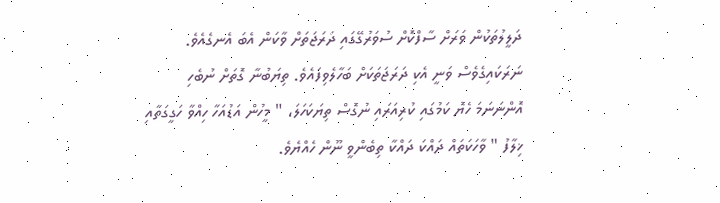ދަލީލުތަކުން ވަރަށް ސާފްކޮށް ސުވަރުގޭގައި ދަރަޖަތަށް ވާކަން އެބަ އެނގެއެވެ.
ނަރަކައިގެވެސް ވަނީ އެކި ދަރަޖަތަކަށް ބަހާލެވިފައެވެ. ތިޔަބުނާ ގޮތަށް ނުބެހި އޮންނަނަމަ ހެޔޮ ކަމުގައި ކުރިއަރައި ނުގޮސް ތިޔަކަހަލަ، " މީހުން އަޑުއަހާ ހިއްވާ ހަގީގަތާއި ޚިލާފު " ވާހަކަތައް ދައްކަ ދައްކާ ތިބެންވީ ނޫން ހެއްޔެވެ.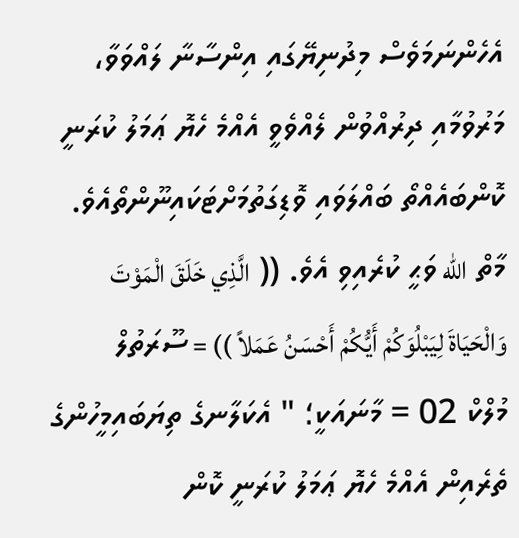އެހެންނަމަވެސް މިދުނިޔޭގައި އިންސާނާ ލައްވަވާ، މަރުވުމާއި ދިރުއްވުން ލެއްވެވީ އެއްމެ ހެޔޮ ޢަމަލު ކުރަނީ ކޮންބައެއްތޯ ބައްލަވައި ވޮޑިގަތުމަށްޓަކައިނޫންތޯއެވެ. މާތް الله ވަޙީ ކުރެއިވި އެވެ. (( الَّذِي خَلَقَ الْمَوْتَ وَالْحَيَاةَ لِيَبْلُوَكُمْ أَيُّكُمْ أَحْسَنُ عَمَلاً )) = ސޫރަތުލް މުލްކް 02 = މާނައަކީ؛ " އެކަލާނގެ ތިޔަބައިމީހުންގެ ތެރެއިން އެއްމެ ހެޔޮ ޢަމަލު ކުރަނީ ކޮން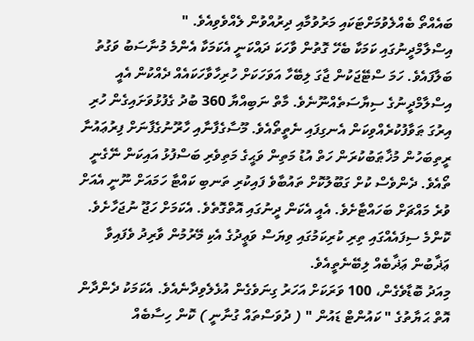ބައެއްތޯ ބެއްލެވުމަށްޓަކައި މަރުވުމާއި ދިރުއްވުން ލެއްވެވިއެވެ. "
އިސްލާމްދީނުގައި ކަމަކާ ބެހޭ ގޮތުން ވާހަކަ ދައްކަނީ އެކަމަކާ އެންމެ މުނާސަބު ވަގުތު ބަލާފައެވެ. ހަމަ ސްޓޭޖަކުން ޖާގަ ލިބޭހާ އަވަހަކަށް ހުރިހާވާހަކައެއް ދެއްކުން އެއީ އިސްލާމްދީނުގެ ސިޔާސަތެއްނޫނެވެ. މާތް ނަބިއްޔާ 360 ބުދު ގެފުޅުވަށައިގެން ހުރި އިރުގަ ޠަވާފުކުރެއްވިކަން އެނގިފައި ނެތީތޯއެވެ. މޫސާގެފާނާއި ހާރޫނުގެފާނަށް ފިރުޢައުނާ ރީތިބަހުން މުޚާޠަބުކުރަން ހަތް އުޑު މަތިން ވަޙީގެ މަތިވެރި ބަސްފުޅު އައިކަން ނޭގެނީ ތޯއެވެ. ދެންވެސް ކުށް ގަބޫލުކޮށް ތައުބާވެ ފައިކުރި ތަނބި ކައްޓާ ހަމައަށް ނޫނީ އެއަށް ވުރެ މައްޗަށް ބަހައްޓާށެވެ. އެއީ އެކަން ދީނުގައި އޮތްގޮތެވެ. އެކަމަށް ހަޖޫ ނުޖަހާށެވެ. ކޮންމެ ސިފައެއްގައި ތިރި ކުރިކަމުގައި ވިޔަސް ވަޢީދުގެ އެކި މޭރުމުން ވާރިދު ވެފައިވާ ޢަޛާބުން ޢަޛާބެއް ލިބޭނެތީއެވެ.
މިއަދު ބޮޑާވެގެން، 100 ވަރަކަށް އަހަރު ގިނަވެގެން އުޅެލެވިދާނެއެވެ. އެކަމަކު ދެންދާން އޮތް ޙަޔާތުގެ " ކައުންޓް ޑައުން " ( ދުވަސްތައް ގުނާނީ ) ކޮން ހިސާބެއް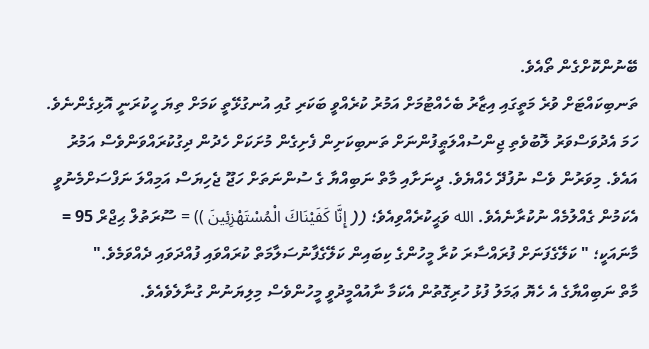ބޭނުންކޮށްގެން ތޯއެވެ.
ތަނބިކައްޓަށް ވުރެ މަތީގައި އިޒާރު ބެހެއްޓުމަށް އަމުރު ކުރެއްވީ ބަކަރި ގުއި އުނގުޅޭތީ ކަމަށް ތިޔަ ހީކުރަނީ އޮޅިގެންނެވެ. ހަމަ އެދުވަސްވަރު ލޮބުވެތި ޖިންސުއްލަޠީފުންނަށް ތަނބިކަށިން ފެށިގެން މުށަކަށް ހެދުން ދިގުކުރައްވަންވެސް އަމުރު އައެވެ. މިވަރުން ވެސް ނުފުދޭ ހެއްޔެވެ. ދީނަށާއި މާތް ނަބިއްޔާ ގެ ސުންނަތަށް ހަޖޫ ޖެހިޔަސް އަމިއްލަ ނަފްސަށްމެނުވީ އެކަމުން ގެއްލުމެއް ނުކުރާނެއެވެ. الله ވަޙީކުރެއްވިއެވެ؛ (( إِنَّا كَفَيْنَاكَ الْمُسْتَهْزِئِينَ )) = ސޫރަތުލް ޙިޖްރް 95 = މާނައަކީ؛ " ކަލޭގެފަނަށް ފުރައްސާރަ ކުރާ މީހުންގެ ކިބައިން ކަލޭގެފާނުސަލާމަތް ކުރައްވައި ފުއްދަވައި ދެއްވަމެވެ."
މާތް ނަބިއްޔާގެ އެ ހެޔޮ ޢަމަލު ފުޅު ހުރިގޮތުން އެކަމާ ނާއުއްމީދުވީ މީހުންވެސް މިލިޔަނުން ގުނާލެވެއެވެ.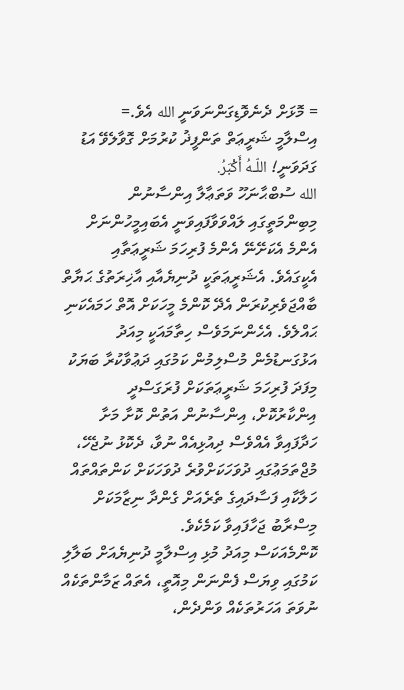= މޮޅަށް ދެނެވޮޑިގަންނަވަނީ الله އެވެ.=
އިސްލާމީ ޝަރީޢަތް ތަންފީޛު ކުރުމަށް ގޮވާލެވޭ އަޑު ގަދަވަނީ! اللّـهُ أَكْبَرُ.
الله ސުބްޙާނަހޫ ވަތަޢާލާ އިންސާނުން މިބިންމަތީގައި ލައްވަވާފައިވަނީ އެބައިމީހުންނަށް އެންމެ އެކަށޭނޭ އެންމެ ފުރިހަމަ ޝަރީޢަތާއި އެކީގައެވެ. އެޝަރީޢަތަކީ ދުނިޔެއާއި އާޚިރަތުގެ ޙަޔާތް ބާއްޖަވެރިކުރަން އެދޭ ކޮންމެ މީހަކަށް އޮތް ހަމައެކަނި ޙައްލެވެ. އެހެންނަމަވެސް ހިތާމައަކީ މިއަދު އަޅުގަނޑުމެން މުސްލިމުން ކަމުގައި ދަޢުވާކުރާ ބަޔަކު މިފަދަ ފުރިހަމަ ޝަރީޢަތަކަށް ފުރަގަސްދީ އިންކާރުކޮށް، އިންސާނުން އަތުން ކޮށާ މަށާ ހަދާފައިވާ އެއްވެސް ދިއުޅިއެއް ނުވާ، ދެކޮޅު ނުޖެހޭ، މުޖްތަމަޢުގައި ދުވަހަކަށްވުރެ ދުވަހަކަށް ކަންތައްތައް ހަލާކާއި ފަސާދައިގެ ތެރެއަށް ގެންދާ ނިޒާމަކަށް މިސްރާބު ޖަހާފައިވާ ކަމެކެވެ.
ކޮންމެއަކަސް މިއަދު މުޅި އިސްލާމީ ދުނިޔެއަށް ބަލާލި ކަމުގައި ވިޔަސް ފެންނަން މިއޮތީ، އެތައް ޒަމާންތަކެއް ނުވަތަ އަހަރުތަކެއް ވަންދެން،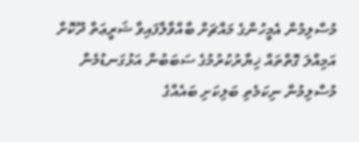މުސްލިމުން އެމީހުންގެ މައްޗަށް ބާއްވާލާފައިވާ ޝަރީޢަތް ދޫކޮށް އަމިއްލަ ގޮތްތައް ޚިޔާރުކުރުމުގެ ސަބަބުން އަޅުގަނޑުމެން މުސްލިމުން ނިކަމެތި ބަލިކަށި ބައެއްގެ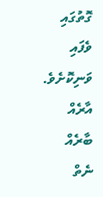ގޮތުގައި ވެފައި ވަނިކޮށެވެ. އާރެއް ބާރެއް ނެތް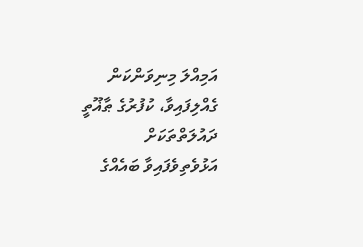އަމިއްލަ މިނިވަންކަން ގެއްލިފައިވާ، ކުފުރުގެ ޠާޣޫތީ ދައުލަތްތަކަށް އަޅުވެތިވެފައިވާ ބައެއްގެ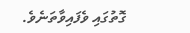ގޮތުގައި ވެފައިވާތަނެވެ.